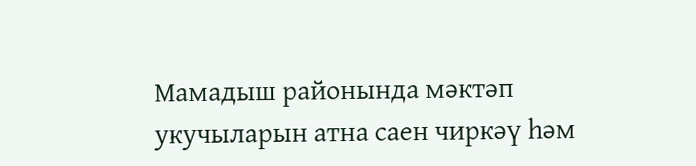Мамадыш районында мәктәп укучыларын атна саен чиркәү һәм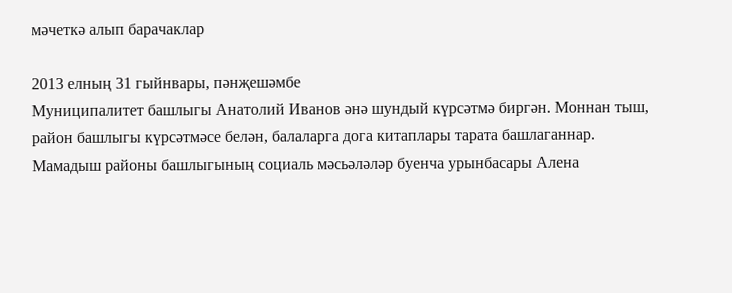мәчеткә алып барачаклар

2013 елның 31 гыйнвары, пәнҗешәмбе
Муниципалитет башлыгы Анатолий Иванов әнә шундый күрсәтмә биргән. Моннан тыш, район башлыгы күрсәтмәсе белән, балаларга дога китаплары тарата башлаганнар.
Мамадыш районы башлыгының социаль мәсьәләләр буенча урынбасары Алена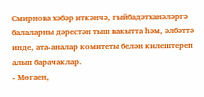Смирнова хәбәр иткәнчә, гыйбадәтханәләргә балаларны дәрестән тыш вакытта һәм, әлбәттә инде, ата-аналар комитеты белән килештереп алып барачаклар.
- Мөгаен,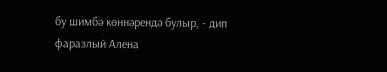бу шимбә көннәрендә булыр, - дип фаразлый Алена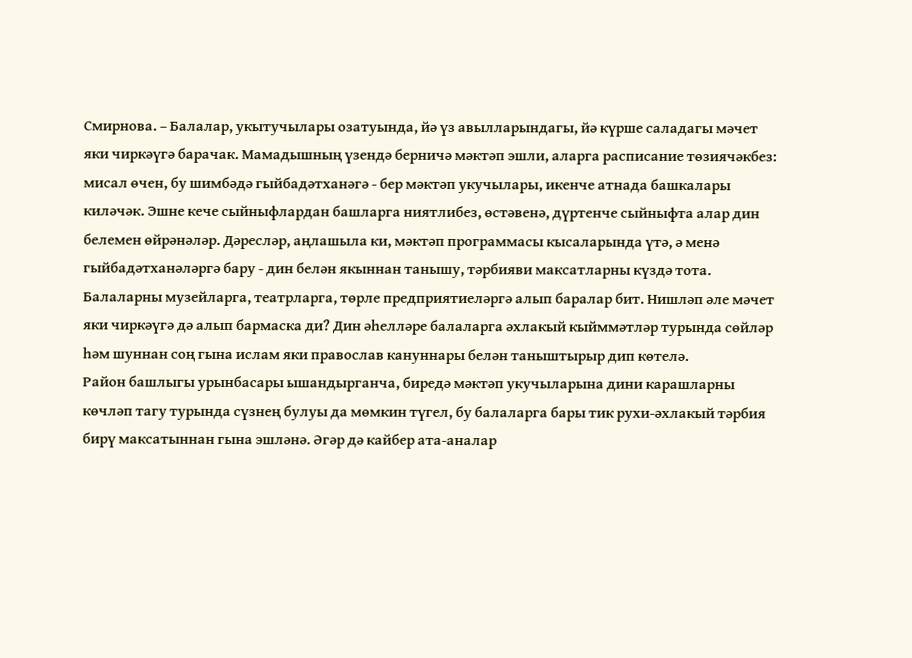Смирнова. – Балалар, укытучылары озатуында, йә үз авылларындагы, йә күрше саладагы мәчет яки чиркәүгә барачак. Мамадышның үзендә берничә мәктәп эшли, аларга расписание төзиячәкбез: мисал өчен, бу шимбәдә гыйбадәтханәгә - бер мәктәп укучылары, икенче атнада башкалары киләчәк. Эшне кече сыйныфлардан башларга ниятлибез, өстәвенә, дүртенче сыйныфта алар дин белемен өйрәнәләр. Дәресләр, аңлашыла ки, мәктәп программасы кысаларында үтә, ә менә гыйбадәтханәләргә бару - дин белән якыннан танышу, тәрбияви максатларны күздә тота. Балаларны музейларга, театрларга, төрле предприятиеләргә алып баралар бит. Нишләп әле мәчет яки чиркәүгә дә алып бармаска ди? Дин әһелләре балаларга әхлакый кыйммәтләр турында сөйләр һәм шуннан соң гына ислам яки православ кануннары белән таныштырыр дип көтелә.
Район башлыгы урынбасары ышандырганча, биредә мәктәп укучыларына дини карашларны көчләп тагу турында сүзнең булуы да мөмкин түгел, бу балаларга бары тик рухи-әхлакый тәрбия бирү максатыннан гына эшләнә. Әгәр дә кайбер ата-аналар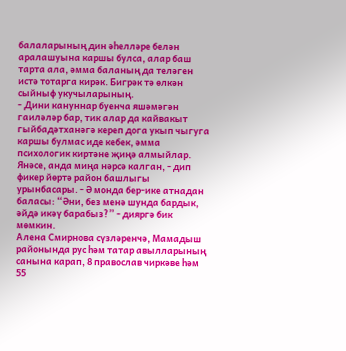балаларының дин әһелләре белән аралашуына каршы булса, алар баш тарта ала, әмма баланың да теләген истә тотарга кирәк. Бигрәк тә өлкән сыйныф укучыларының.
- Дини кануннар буенча яшәмәгән гаиләләр бар, тик алар да кайвакыт гыйбадәтханәгә кереп дога укып чыгуга каршы булмас иде кебек, әмма психологик киртәне җиңә алмыйлар. Янәсе, анда миңа нәрсә калган, - дип фикер йөртә район башлыгы урынбасары. - Ә монда бер-ике атнадан баласы: “Әни, без менә шунда бардык, әйдә икәү барабыз?” - дияргә бик мөмкин.
Алена Смирнова сүзләренчә, Мамадыш районында рус һәм татар авылларының санына карап, 8 православ чиркәве һәм 55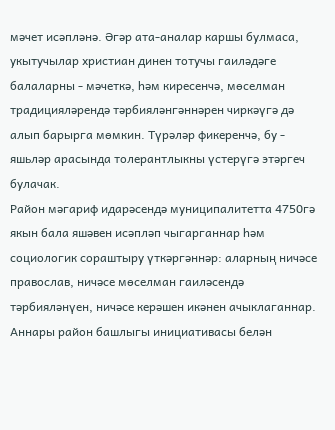мәчет исәпләнә. Әгәр ата-аналар каршы булмаса, укытучылар христиан динен тотучы гаиләдәге балаларны - мәчеткә, һәм киресенчә, мөселман традицияләрендә тәрбияләнгәннәрен чиркәүгә дә алып барырга мөмкин. Түрәләр фикеренчә, бу - яшьләр арасында толерантлыкны үстерүгә этәргеч булачак.
Район мәгариф идарәсендә муниципалитетта 4750гә якын бала яшәвен исәпләп чыгарганнар һәм социологик сораштыру үткәргәннәр: аларның ничәсе православ, ничәсе мөселман гаиләсендә тәрбияләнүен, ничәсе керәшен икәнен ачыклаганнар. Аннары район башлыгы инициативасы белән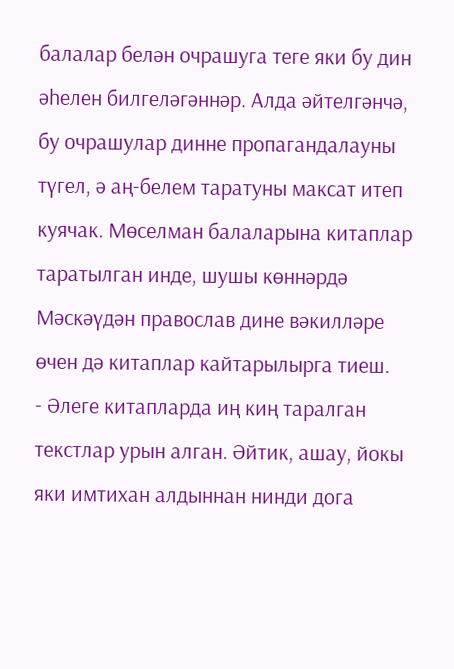балалар белән очрашуга теге яки бу дин әһелен билгеләгәннәр. Алда әйтелгәнчә, бу очрашулар динне пропагандалауны түгел, ә аң-белем таратуны максат итеп куячак. Мөселман балаларына китаплар таратылган инде, шушы көннәрдә Мәскәүдән православ дине вәкилләре өчен дә китаплар кайтарылырга тиеш.
- Әлеге китапларда иң киң таралган текстлар урын алган. Әйтик, ашау, йокы яки имтихан алдыннан нинди дога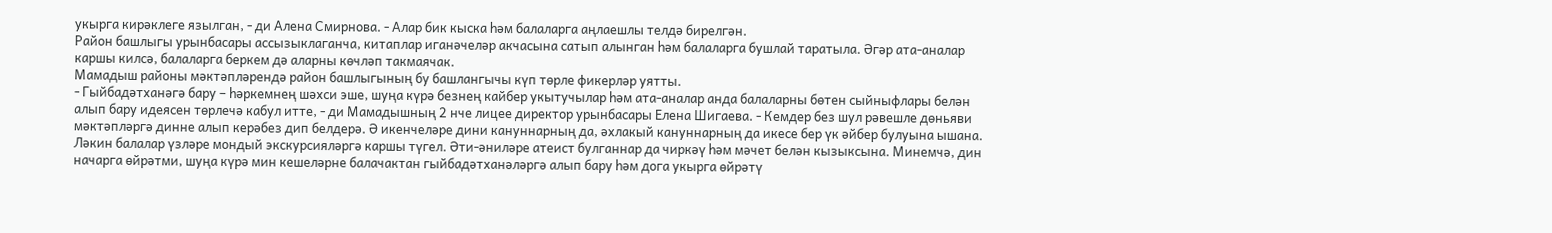укырга кирәклеге язылган, - ди Алена Смирнова. - Алар бик кыска һәм балаларга аңлаешлы телдә бирелгән.
Район башлыгы урынбасары ассызыклаганча, китаплар иганәчеләр акчасына сатып алынган һәм балаларга бушлай таратыла. Әгәр ата-аналар каршы килсә, балаларга беркем дә аларны көчләп такмаячак.
Мамадыш районы мәктәпләрендә район башлыгының бу башлангычы күп төрле фикерләр уятты.
- Гыйбадәтханәгә бару – һәркемнең шәхси эше, шуңа күрә безнең кайбер укытучылар һәм ата-аналар анда балаларны бөтен сыйныфлары белән алып бару идеясен төрлечә кабул итте, - ди Мамадышның 2 нче лицее директор урынбасары Елена Шигаева. - Кемдер без шул рәвешле дөньяви мәктәпләргә динне алып керәбез дип белдерә. Ә икенчеләре дини кануннарның да, әхлакый кануннарның да икесе бер үк әйбер булуына ышана. Ләкин балалар үзләре мондый экскурсияләргә каршы түгел. Әти-әниләре атеист булганнар да чиркәү һәм мәчет белән кызыксына. Минемчә, дин начарга өйрәтми, шуңа күрә мин кешеләрне балачактан гыйбадәтханәләргә алып бару һәм дога укырга өйрәтү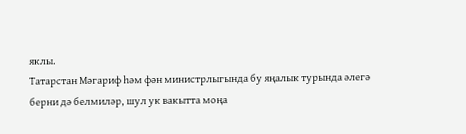яклы.
Татарстан Мәгариф һәм фән министрлыгында бу яңалык турында әлегә берни дә белмиләр, шул ук вакытта моңа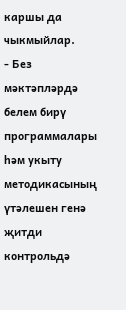каршы да чыкмыйлар.
- Без мәктәпләрдә белем бирү программалары һәм укыту методикасының үтәлешен генә җитди контрольдә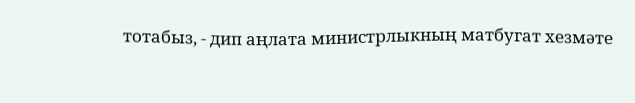тотабыз, - дип аңлата министрлыкның матбугат хезмәте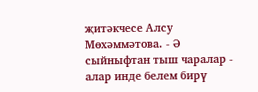җитәкчесе Алсу Мөхәммәтова. - Ә сыйныфтан тыш чаралар - алар инде белем бирү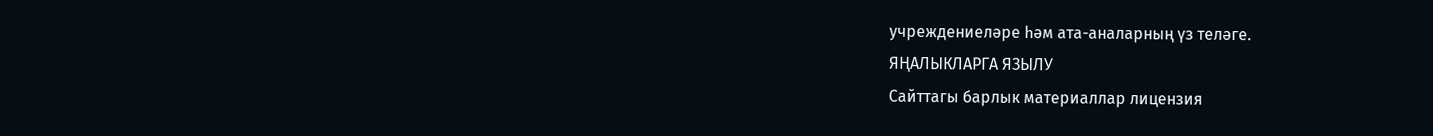учреждениеләре һәм ата-аналарның үз теләге.
ЯҢАЛЫКЛАРГА ЯЗЫЛУ
Сайттагы барлык материаллар лицензия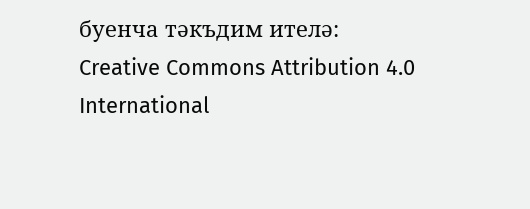буенча тәкъдим ителә:
Creative Commons Attribution 4.0 International